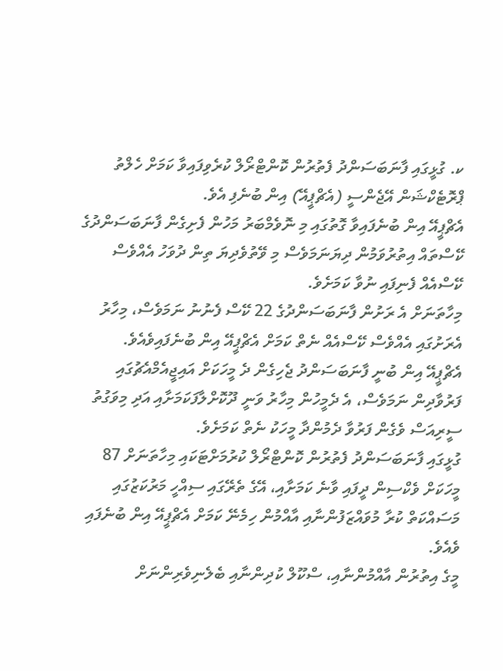ކ. ގުޅީގައި ފާނަބަސަންދު ފެތުރުން ކޮންޓްރޯލް ކުރެވިފައިވާ ކަމަށް ހެލްތު ޕްރޮޓެކްޝަން އޭޖެންސީ (އެޗްޕީއޭ) އިން ބުނެފި އެވެ.
އެޗްޕީއޭ އިން ބުނެފައިވާ ގޮތުގައި މި ނޮވެމްބަރު މަހުން ފެށިގެން ފާނަބަސަންދުގެ ކޭސްތައް އިތުރުވަމުން ދިޔަނަމަވެސް މި ވޭތުވެދިޔަ ތިން ދުވަހު އެއްވެސް ކޭސްއެއް ފެނިފައި ނުވާ ކަމަށެވެ.
މިހާތަނަށް އެ ރަށުން ފާނަބަސަންދުގެ 22 ކޭސް ފެނުނު ނަމަވެސް، މިހާރު އެރަށުގައި އެއްވެސް ކޭސްއެއް ނެތް ކަމަށް އެޗްޕީއޭ އިން ބުނެފައިވެއެވެ.
އެޗްޕީއޭ އިން ބުނީ ފާނަބަސަންދު ޖެހިގެން ދެ މީހަކަށް އައިޖީއެމްއެޗުގައި ފަރުވާދިން ނަމަވެސް، އެ ދެމީހުން މިހާރު ވަނީ ދޫކޮށްލާފަކަމަށާއި އަދި މިވަގުތު ސީރިއަސް ވެގެން ފަރުވާ ދެމުންދާ މީހަކު ނެތް ކަމަށެވެ.
ގުޅީގައި ފާނަބަސަންދު ފެތުރުން ކޮންޓްރޯލް ކުރުމަށްޓަކައި މިހާތަނަށް 87 މީހަކަށް ވެކްސިން ދީފައި ވާނެ ކަމަށާއި، އޭގެ ތެރޭގައި ސިއްހީ މަރުކަޒުގައި މަސައްކަތް ކުރާ މުވައްޒަފުންނާއި އާއްމުން ހިމެނޭ ކަމަށް އެޗްޕީއޭ އިން ބުނެފައި ވެއެވެ.
މީގެ އިތުރުން އާއްމުންނާއި، ސްކޫލް ކުދިންނާއި ބެލެނިވެރިންނަށް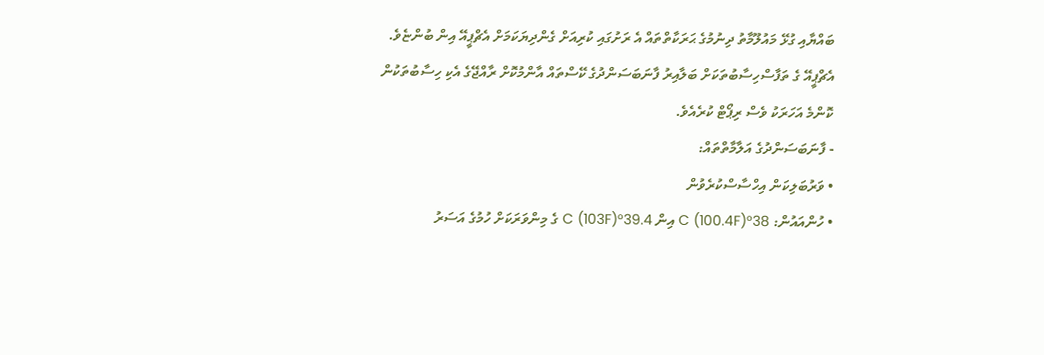ބައްޔާއި ގުޅޭ މައުލޫމާތު ދިނުމުގެ ޙަރަކާތްތައް އެ ރަށުގައި ކުރިއަށް ގެންދިޔަކަމަށް އެޗްޕީއޭ އިން ބުންޏެވެ.
އެޗްޕީއޭ ގެ ތަފާސްހިސާބުތަކަށް ބަލާއިރު ފާނަބަސަންދުގެ ކޭސްތައް އާންމުކޮށް ރާއްޖޭގެ އެކި ހިސާބުތަކުން ކޮންމެ އަހަރަކު ވެސް ރިޕޯޓް ކުރެއެވެ.
- ފާނަބަސަންދުގެ އަލާމާތްތައް:
• ވަރުބަލިކަން އިހްސާސްކުރެވުން
• ހުންއައުން: 38°C (100.4F) އިން 39.4°C (103F) ގެ މިންވަރަކަށް ހުމުގެ އަސަރު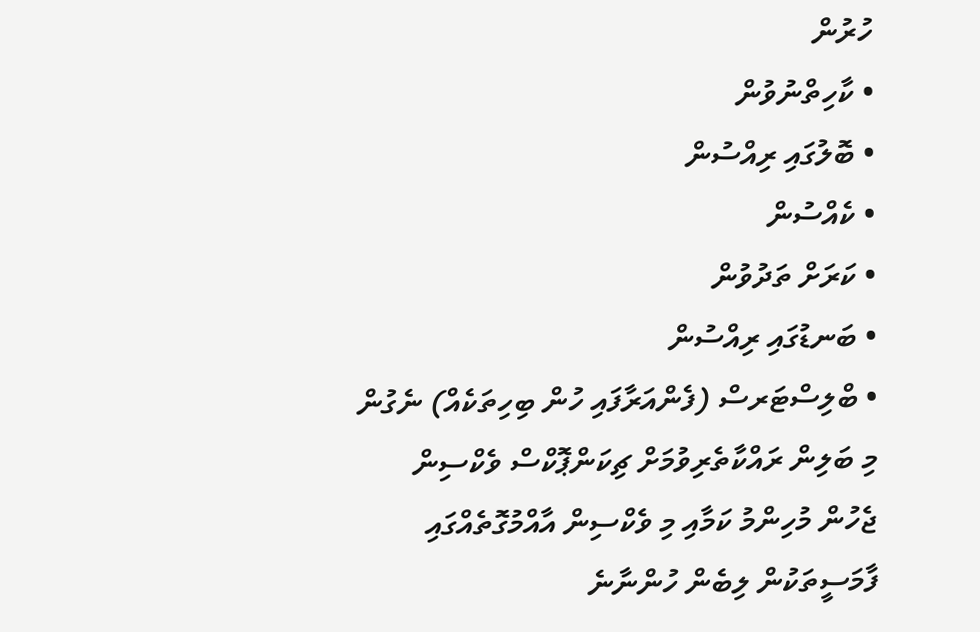ހުރުން
• ކާހިތްނުވުން
• ބޮލުގައި ރިއްސުން
• ކެއްސުން
• ކަރަށް ތަދުވުން
• ބަނޑުގައި ރިއްސުން
• ބްލިސްޓަރސް (ފެންއަރާފައި ހުން ބިހިތަކެއް) ނެގުން
މި ބަލިން ރައްކާތެރިވުމަށް ޗިކަންޕޮކްސް ވެކްސިން ޖެހުން މުހިންމު ކަމާއި މި ވެކްސިން އާއްމުގޮތެއްގައި ފާމަސީތަކުން ލިބެން ހުންނާނެ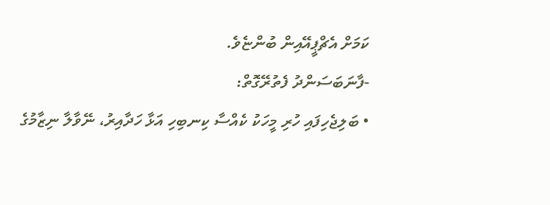ކަމަށް އެޗްޕީއޭއިން ބުންޏެވެ.
-ފާނަބަސަންދު ފެތުރޭގޮތް:
• ބަލިޖެހިފައި ހުރި މީހަކު ކެއްސާ ކިނބިހި އަޅާ ހަދާއިރު، ނޭވާލާ ނިޒާމުގެ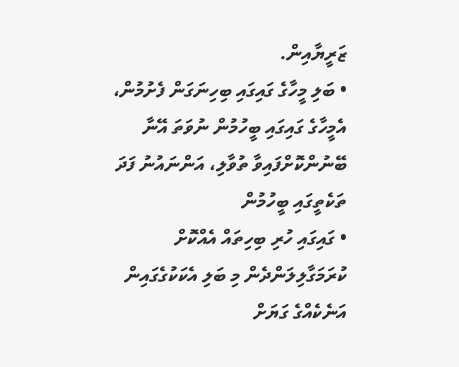ޒަރީޔާއިން.
• ބަލި މީހާގެ ގައިގައި ބިހިނަގަން ފެށުމުން، އެމީހާގެ ގައިގައި ބީހުމުން ނުވަތަ އޭނާ ބޭނުންކޮށްފައިވާ ތުވާލި، އަންނައުނު ފަދަ ތަކެތީގައި ބީހުމުން
• ގައިގައި ހުރި ބިހިތައް އެއްކޮށް ކުރަމަގާލިލަންދެން މި ބަލި އެކަކުގެގައިން އަނެކެއްގެ ގަޔަށް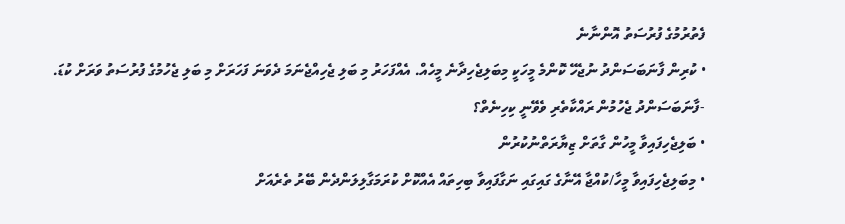ފެތުރުމުގެ ފުރުސަތު އޮންނާނެ
• ކުރިން ފާނަބަސަންދު ނުޖެހޭ ކޮންމެ މީހަކީ މިބަލިޖެހިދާނެ މީހެއް. އެއްފަހަރު މި ބަލި ޖެހިއްޖެނަމަ ދެވަނަ ފަހަރަށް މި ބަލި ޖެހުމުގެ ފުރުސަތު ވަރަށް ކުޑަ.
-ފާނަބަސަންދު ޖެހުމުން ރައްކާތެރި ވެވޭނީ ކިހިނެތް؟
• ބަލިޖެހިފައިވާ މީހުން ގާތަށް ޒިޔާރަތްނުކުރުން
• މިބަލިޖެހިފައިވާ މީހާ/ކުއްޖާ އޭނާގެ ގައިގައި ނަގާފައިވާ ބިހިތައް އެއްކޮށް ކުރަމަގާލިލަންދެން ބޭރު ތެރެއަށް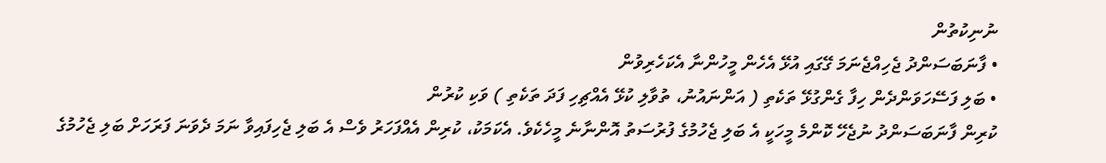ނުނިކުތުން
• ފާނަބަސަންދު ޖެހިއްޖެނަމަ ގޭގައި އުޅޭ އެހެން މީހުންނާ އެކަހެރިވުން
• ބަލި ފަސޭހަވަންދެން ހިފާ ގެންގުޅޭ ތަކެތި ( އަންނައުނު، ތުވާލި ކުޅޭ އެއްޗިހި ފަދަ ތަކެތި ) ވަކި ކުރުން
ކުރިން ފާނަބަސަންދު ނުޖެހޭ ކޮންމެ މީހަކީ އެ ބަލި ޖެހުމުގެ ފުރުސަތު އޮންނާނެ މީހެކެވެ. އެކަމަކު، ކުރިން އެއްފަހަރު ވެސް އެ ބަލި ޖެހިފައިވާ ނަމަ ދެވަނަ ފަރަހަށް ބަލި ޖެހުމުގެ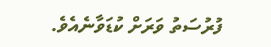ފުރުސަތު ވަރަށް ކުޑަވާނެއެވެ.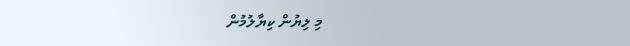މި ލިޔުން ކިޔާލުމުން